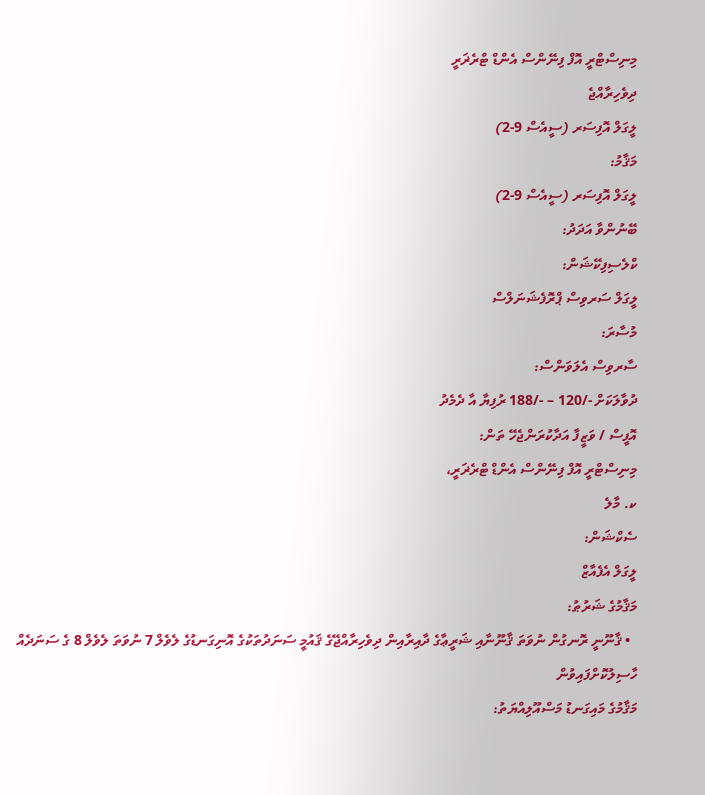މިނިސްޓްރީ އޮފް ފިނޭންސް އެންޑް ޓްރެޜަރީ
ދިވެހިރާއްޖެ
ލީގަލް އޮފިސަރ (ސީއެސް 9-2)
މަޤާމު:
ލީގަލް އޮފިސަރ (ސީއެސް 9-2)
ބޭނުންވާ އަދަދު:
ކްލެސިފިކޭޝަން:
ލީގަލް ސަރވިސް ޕްރޮފެޝަނަލްސް
މުސާރަ:
ސާރވިސް އެލަވަންސް:
ދުވާލަކަށް -/120 – -/188 ރުފިޔާ އާ ދެމެދު
އޮފީސް / ވަޒީފާ އަދާކުރަންޖެހޭ ތަން:
މިނިސްޓްރީ އޮފް ފިނޭންސް އެންޑް ޓްރެޜަރީ،
ކ. މާލެ
ސެކްޝަން:
ލީގަލް އެފެއާޒް
މަޤާމުގެ ޝަރުޠު:
  • ޤާނޫނީ ރޮނގުން ނުވަތަ ޤާނޫނާއި ޝަރީޢާގެ ދާއިރާއިން ދިވެހިރާއްޖޭގެ ޤައުމީ ސަނަދުތަކުގެ އޮނިގަނޑުގެ ލެވެލް 7 ނުވަތަ ލެވެލް 8 ގެ ސަނަދެއް ހާސިލުކޮށްފައިވުން
މަޤާމުގެ މައިގަނޑު މަސްއޫލިއްޔަތު: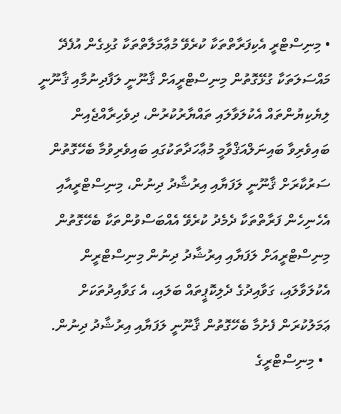• މިނިސްޓްރީ އެކިފަރާތްތަކާ ކުރެވޭ މުޢާމަލާތްތަކާ ގުޅިގެން އުފެދޭ މައްސަލަތަކާ ގުޅޭގޮތުން މިނިސްޓްރީއަށް ޤާނޫނީ ލަފާދިނުމާއި ޤާނޫނީ ލިޔެކިޔުންތައް އެކުލަވާލައި ތައްޔާރުކުރުން، ދިވެހިރާއްޖެއިން ބައިވެރިވާ ބައިނަލްއަޤްވާމީ މުޢާހަދާތަކުގައި ބައިވެރިވުމާ ބެހޭގޮތުން ސަރުކާރަށް ޤާނޫނީ ލަފަޔާއި އިރުޝާދު ދިނުން، މިނިސްޓްރީއާއި އެހެނިހެން ފަރާތްތަކާ ދެމެދު ކުރެވޭ އެއްބަސްވުންތަކާ ބެހޭގޮތުން މިނިސްޓްރީއަށް ލަފަޔާއި އިރުޝާދު ދިނުން މިނިސްޓްރީން އެކުލަވާލައި، ގަވާއިދުގެ ދެލިކޮޕީތައް ބަލައި، އެ ގަވާއިދުތަކަށް ޢަމަލުކުރަން ފެށުމާ ބެހޭގޮތުން ޤާނޫނީ ލަފަޔާއި އިރުޝާދު ދިނުން.
  • މިނިސްޓްރީގެ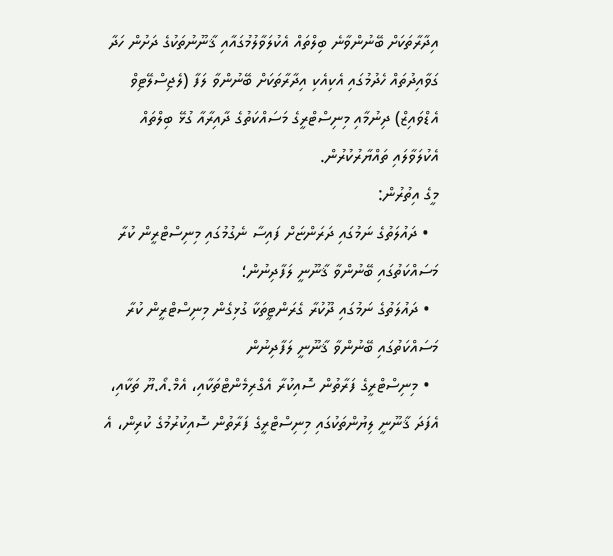އިދާރާތަކަށް ބޭނުންވާނެ ބިލްތައް އެކުލަވާލުމުގައާއި ޤާނޫނުތަކުގެ ދަށުން ހަދާ ގަވާއިދުތައް ހެދުމުގައި އެކިއެކި އިދާރާތަކަށް ބޭނުންވާ ލަފާ (ލެޖިސްލޭޓިވް އެޑްވައިޒް) ދިނުމާއި މިނިސްޓްރީގެ މަސައްކަތުގެ ދާއިރާއާ ގުޅޭ ބިލްތައް އެކުލަވާލައި ތައްޔާރުކުރުން.
މީގެ އިތުރުން:
  • ދައުލަތުގެ ނަމުގައި ދަރަންޏަށް ފައިސާ ނެގުމުގައި މިނިސްޓްރީން ކުރާ މަސައްކަތުގައި ބޭނުންވާ ޤާނޫނީ ލަފާދިނުން؛
  • ދައުލަތުގެ ނަމުގައި ދޫކުރާ ގެރަންޓީތަކާ ގުޅިގެން މިނިސްޓްރީން ކުރާ މަސައްކަތުގައި ބޭނުންވާ ޤާނޫނީ ލަފާދިނުން
  • މިނިސްޓްރީގެ ފަރާތުން ސޮއިކުރާ އެގްރިމެންޓްތަކާއި، އެމް.އޯ.ޔޫ ތަކާއި، އެފަދަ ޤާނޫނީ ލިޔުންތަކުގައި މިނިސްޓްރީގެ ފަރާތުން ސޮއިކުރުމުގެ ކުރިން، އެ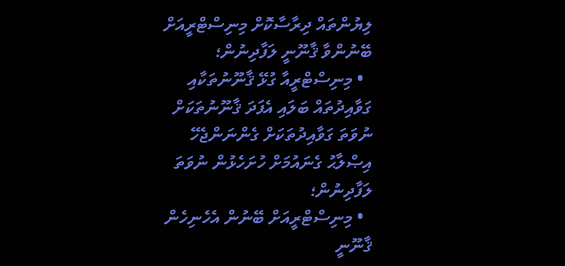ލިޔުންތައް ދިރާސާކޮށް މިނިސްޓްރީއަށް ބޭނުންވާ ޤާނޫނީ ލަފާދިނުން؛
  • މިނިސްޓްރީއާ ގުޅޭ ޤާނޫނުތަކާއި ގަވާއިދުތައް ބަލައި އެފަދަ ޤާނޫނުތަކަށް ނުވަތަ ގަވާއިދުތަކަށް ގެންނަންޖެހޭ އިޞްލާޙު ގެނައުމަށް ހުށަހެޅުން ނުވަތަ ލަފާދިނުން؛
  • މިނިސްޓްރީއަށް ބޭނުން އެހެނިހެން ޤާނޫނީ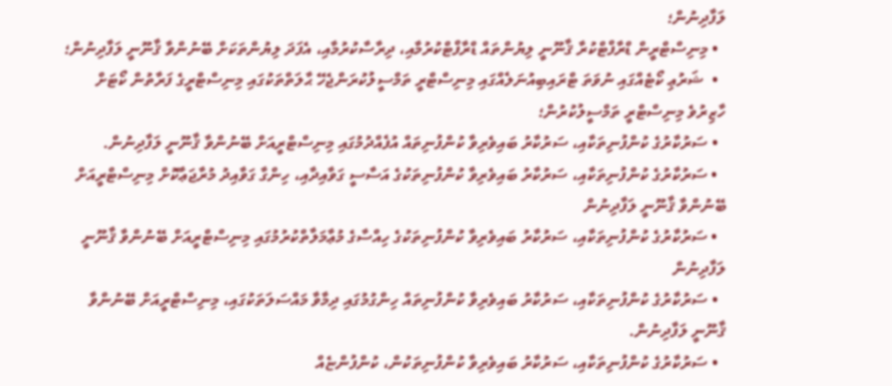ލަފާދިނުން؛
  • މިނިސްޓްރީން ޑްރާފްޓްކުރާ ޤާނޫނީ ލިޔުންތައް ޑްރާފްޓްކުރުމާއި، ދިރާސާކުރުމާއި، އެފަދަ ލިޔުންތަކަށް ބޭނުންވާ ޤާނޫނީ ލަފާދިނުން؛
  •  ޝަރުޢި ކޯޓެއްގައި ނުވަތަ ޓްރައިބިއުނަލެއްގައި މިނިސްޓްރީ ތަމްސީލުކުރަންޖެހޭ ޙާލަތްތަކުގައި މިނިސްޓްރީގެ ފަރާތުން ކޯޓަށް ހާޒިރުވެ މިނިސްޓްރީ ތަމްސީލުކުރުން؛
  • ސަރުކާރުގެ ކުންފުނިތަކާއި، ސަރުކާރު ބައިވެރިވާ ކުންފުނިތައް އުފެއްދުމުގައި މިނިސްޓްރީއަށް ބޭނުންވާ ޤާނޫނީ ލަފާދިނުން.
  • ސަރުކާރުގެ ކުންފުނިތަކާއި، ސަރުކާރު ބައިވެރިވާ ކުންފުނިތަކުގެ އަސާސީ ގަވާއިދާއި، ހިންގާ ގަވާއިދު މުރާޖަޢާކޮށް މިނިސްޓްރީއަށް ބޭނުންވާ ޤާނޫނީ ލަފާދިނުން
  • ސަރުކާރުގެ ކުންފުނިތަކާއި، ސަރުކާރު ބައިވެރިވާ ކުންފުނިތަކުގެ ހިއްސާގެ މުޢާމަލާތްކުރުމުގައި މިނިސްޓްރީއަށް ބޭނުންވާ ޤާނޫނީ ލަފާދިނުން
  • ސަރުކާރުގެ ކުންފުނިތަކާއި، ސަރުކާރު ބައިވެރިވާ ކުންފުނިތައް ހިންގުމުގައި ދިމާވާ މައްސަލަތަކުގައި، މިނިސްޓްރީއަށް ބޭނުންވާ ޤާނޫނީ ލަފާދިނުން.
  • ސަރުކާރުގެ ކުންފުނިތަކާއި، ސަރުކާރު ބައިވެރިވާ ކުންފުނިތަކުން، ކުންފުންޏެއް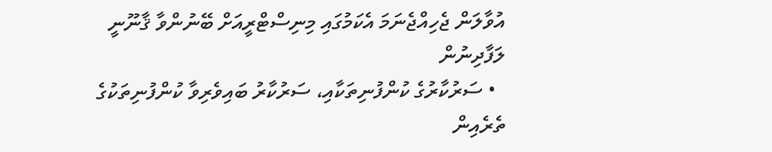އުވާލަން ޖެހިއްޖެނަމަ އެކަމުގައި މިނިސްޓްރީއަށް ބޭނުންވާ ޤާނޫނީ ލަފާދިނުން
  • ސަރުކާރުގެ ކުންފުނިތަކާއި، ސަރުކާރު ބައިވެރިވާ ކުންފުނިތަކުގެ ތެރެއިން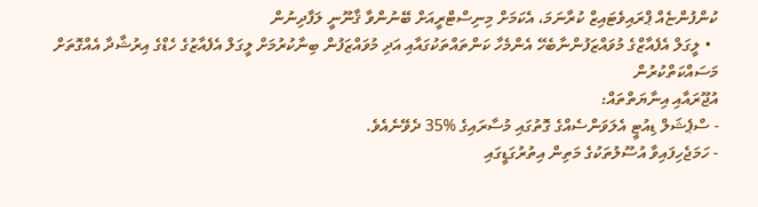ކުންފުންޏެއް ޕްރައިވެޓައިޒް ކުރާނަމަ، އެކަމަށް މިނިސްޓްރީއަށް ބޭނުންވާ ޤާނޫނީ ލަފާދިނުން
  • ލީގަލް އެފެއާޒްގެ މުވައްޒަފުންނާބެހޭ އެންމެހާ ކަންތައްތަކުގައާއި އަދި މުވައްޒަފުން ބިނާކުރުމަށް ލީގަލް އެފެއާޒުގެ ހެޑްގެ އިރުޝާދާ އެއްގޮތަށް މަސައްކަތްކުރުން
އުޖޫރައާއި އިނާޔަތްތައް:
- ސްޕެޝަލް ޑިއުޓީ އެލަވަންސެއްގެ ގޮތުގައި މުސާރައިގެ %35 ދެވޭނެއެވެ.
- ހަމަޖެހިފައިވާ އުސޫލުތަކުގެ މަތިން އިތުރުގަޑީގައި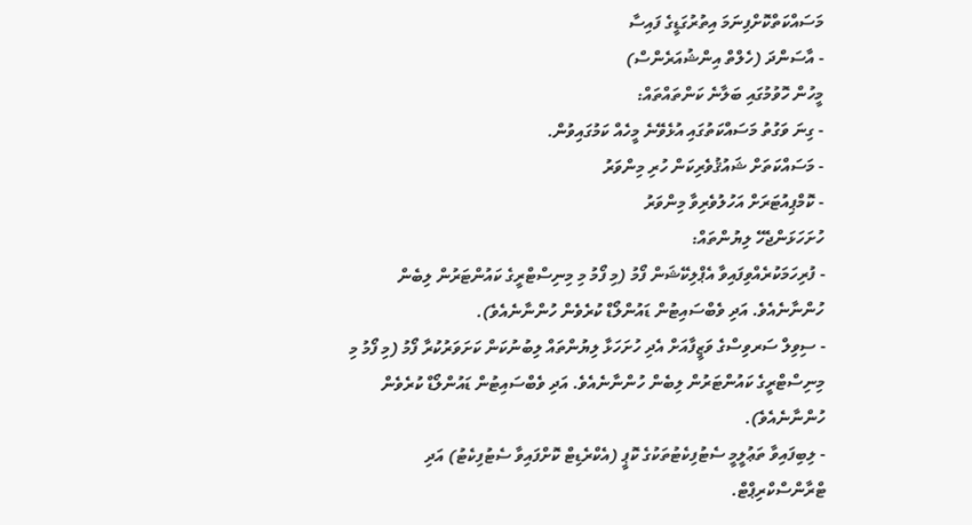މަސައްކަތްކޮށްފިނަމަ އިތުރުގަޑީގެ ފައިސާ
- އާސަންދަ (ހެލްތް އިންޝުއަރެންސް)
މީހުން ހޮވުމުގައި ބަލާނެ ކަންތައްތައް:
- ގިނަ ވަގުތު މަސައްކަތުގައި އުޅެވޭނެ މީހެއް ކަމުގައިވުން.
- މަސައްކަތަށް ޝައުޤުވެރިކަން ހުރި މިންވަރު
- ކޮމްޕިއުޓަރަށް އަހުލުވެރިވާ މިންވަރު
ހުށަހަޅަންޖެހޭ ލިޔުންތައް:
- ފުރިހަމަކުރެއްވިފައިވާ އެޕްލިކޭޝަން ފޯމު (މި ފޯމު މި މިނިސްޓްރީގެ ކައުންޓަރުން ލިބެން ހުންނާނެއެވެ. އަދި ވެބްސައިޓުން ޑައުންލޯޑް ކުރެވެން ހުންނާނެއެވެ).
- ސިވިލް ސަރވިސްގެ ވަޒީފާއަށް އެދި ހުށަހަޅާ ލިޔުންތައް ލިބުނުކަން ކަށަވަރުކުރާ ފޯމު (މި ފޯމު މި މިނިސްޓްރީގެ ކައުންޓަރުން ލިބެން ހުންނާނެއެވެ. އަދި ވެބްސައިޓުން ޑައުންލޯޑް ކުރެވެން ހުންނާނެއެވެ).
- ލިބިފައިވާ ތަޢުލީމީ ސެޓުފިކެޓުތަކުގެ ކޮޕީ (އެކްރެޑިޓް ކޮށްފައިވާ ސެޓުފިކެޓު) އަދި ޓްރާންސްކްރިޕްޓް.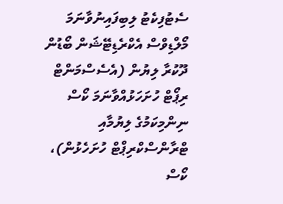ސެޓުފިކެޓު ލިބިފައިނުވާނަމަ މޯލްޑިވްސް އެކްރެޑިޓޭޝަން ބޯޑުން ދޫކުރާ ލިޔުން (އެސެސްމަންޓް ރިޕޯޓް ހުށަހަޅުއްވާނަމަ ކޯސް ނިންމިކަމުގެ ލިޔުމާއި ޓްރާންސްކްރިޕްޓް ހުށަހެޅުން)، ކޯސް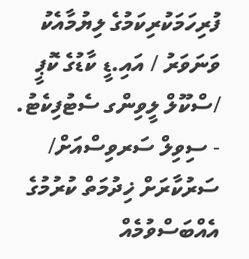ފުރިހަމަކުރިކަމުގެ ލިޔުމާއެކު ވަނަވަރު / އައި.ޑީ ކާޑުގެ ކޮޕީ /ސްކޫލް ލީވިންގ ސެޓުފިކެޓު.
- ސިވިލް ސަރވިސްއަށް/ ސަރުކާރަށް ޚިދުމަތް ކުރުމުގެ އެއްބަސްވުމެއް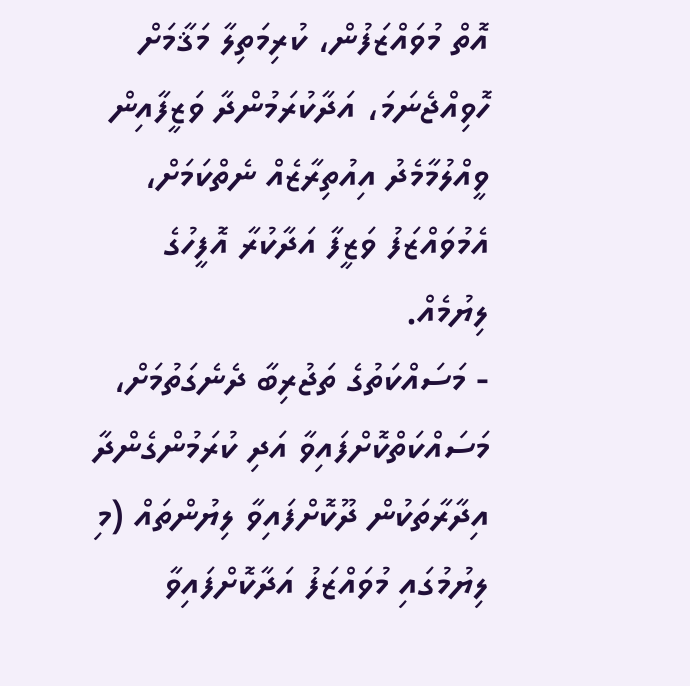އޮތް މުވައްޒަފުން، ކުރިމަތިލާ މަޤާމަށް ހޮވިއްޖެނަމަ، އަދާކުރަމުންދާ ވަޒީފާއިން ވީއްލުމާމެދު އިއުތިރާޒެއް ނެތްކަމަށް، އެމުވައްޒަފު ވަޒީފާ އަދާކުރާ އޮފީހުގެ ލިޔުމެއް.
- މަސައްކަތުގެ ތަޖުރިބާ ދެނެގަތުމަށް، މަސައްކަތްކޮށްފައިވާ އަދި ކުރަމުންގެންދާ އިދާރާތަކުން ދޫކޮށްފައިވާ ލިޔުންތައް (މި ލިޔުމުގައި މުވައްޒަފު އަދާކޮށްފައިވާ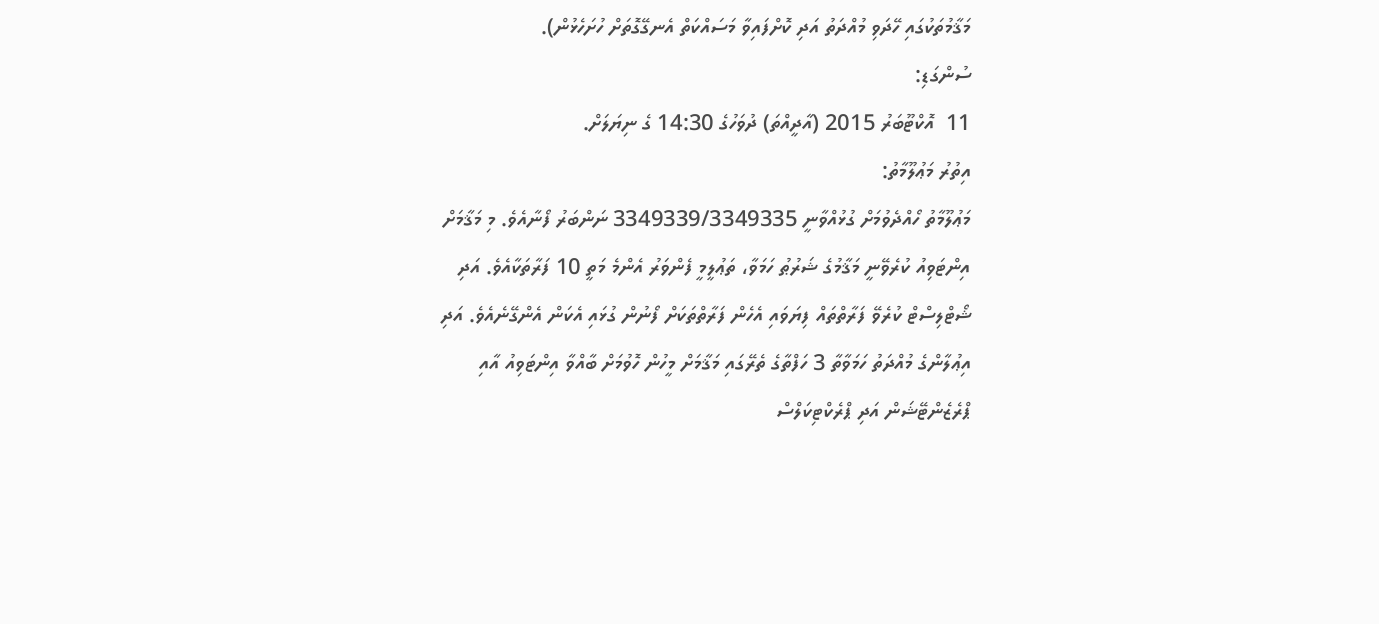މަޤާމުތަކުގައި ހޭދަވި މުއްދަތު އަދި ކޮށްފައިވާ މަސައްކަތް އެނގޭގޮތަށް ހުށަހެޅުން).
ސުންގަޑި:
11  އޮކްޓޫބަރު 2015 (އާދީއްތަ) ދުވަހުގެ 14:30 ގެ ނިޔަލަށް.
އިތުރު މަޢުލޫމާތު:
މަޢުލޫމާތު ހޯއްދެވުމަށް ގުޅުއްވާނީ 3349339/3349335 ނަންބަރު ފޯނާއެވެ. މި މަޤާމަށް އިންޓަވިއު ކުރެވޭނީ މަޤާމުގެ ޝަރުޠު ހަމަވާ، ތަޢުލީމީ ފެންވަރު އެންމެ މަތީ 10 ފަރާތަކާއެވެ. އަދި ޝޯޓްލިސްޓް ކުރެވޭ ފަރާތްތައް ފިޔަވައި އެހެން ފަރާތްތަކަށް ފޯނުން ގުޅައި އެކަން އެންގޭނެއެވެ. އަދި އިޢުލާންގެ މުއްދަތު ހަމަވާތާ 3 ހަފްތާގެ ތެރޭގައި މަޤާމަށް މީހުން ހޮވުމަށް ބާއްވާ އިންޓަވިއު އާއި ޕްރެޒެންޓޭޝަން އަދި ޕްރެކްޓިކަލްސް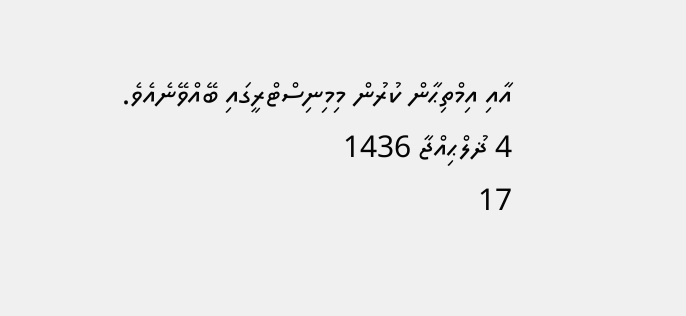އާއި އިމްތިޙާން ކުރުން މިމިނިސްޓްރީގައި ބޭއްވޭނެއެވެ.
4 ޛުލްޙިއްޖާ 1436
17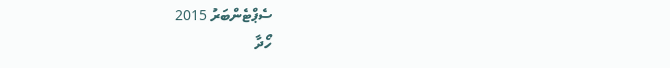ސެޕްޓެންބަރު 2015
ހޯދާ